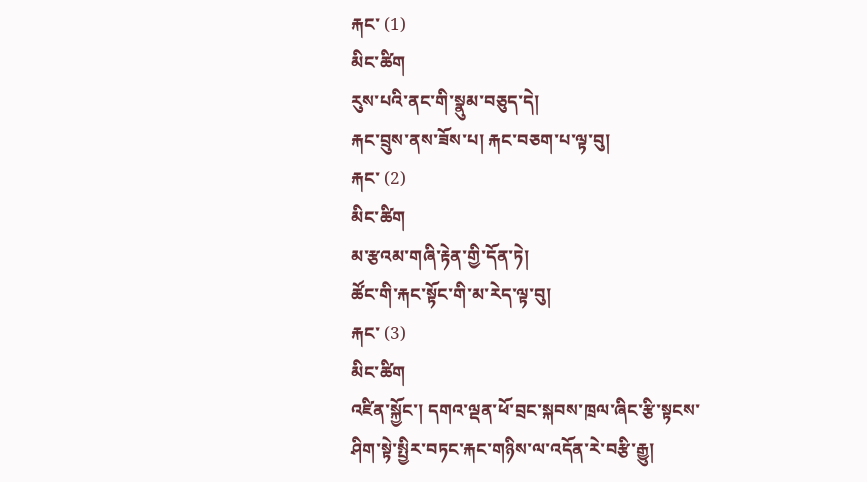རྐང་ (1)
མིང་ཚིག
རུས་པའི་ནང་གི་སྣུམ་བཅུད་དེ།
རྐང་བྲུས་ནས་ཟོས་པ། རྐང་བཅག་པ་ལྟ་བུ།
རྐང་ (2)
མིང་ཚིག
མ་རྩའམ་གཞི་རྟེན་གྱི་དོན་ཏེ།
ཚོང་གི་རྐང་སྟོང་གི་མ་རེད་ལྟ་བུ།
རྐང་ (3)
མིང་ཚིག
འཛིན་སྐྱོང་། དགའ་ལྡན་ཕོ་བྲང་སྐབས་ཁྲལ་ཞིང་རྩི་སྟངས་ཤིག་སྟེ་སྤྱིར་བཏང་རྐང་གཉིས་ལ་འདོན་རེ་བརྩི་རྒྱུ།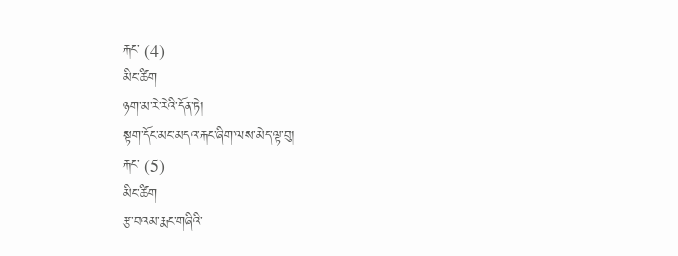རྐང་ (4)
མིང་ཚིག
ཉག་མ་རེ་རེའི་དོན་ཏེ།
སྟག་དོང་མང་མདའ་རྐང་ཞིག་ལས་མེད་ལྟ་བུ།
རྐང་ (5)
མིང་ཚིག
རྩ་བའམ་རྨང་གཞིའི་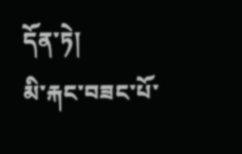དོན་ཏེ།
མི་རྐང་བཟང་པོ་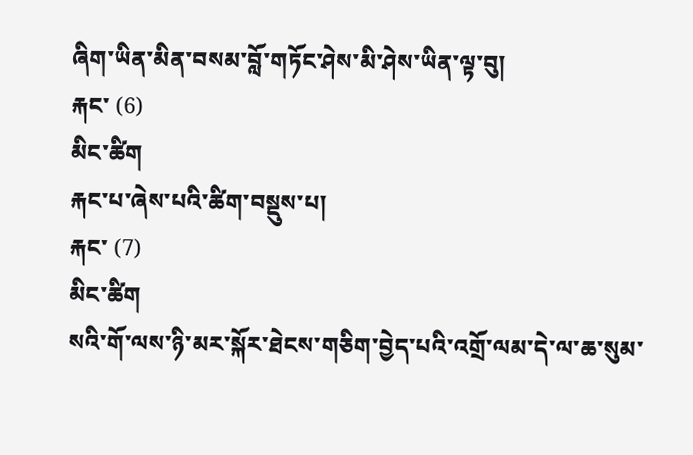ཞིག་ཡིན་མིན་བསམ་བློ་གཏོང་ཤེས་མི་ཤེས་ཡིན་ལྟ་བུ།
རྐང་ (6)
མིང་ཚིག
རྐང་པ་ཞེས་པའི་ཚིག་བསྡུས་པ།
རྐང་ (7)
མིང་ཚིག
སའི་གོ་ལས་ཉི་མར་སྐོར་ཐེངས་གཅིག་བྱེད་པའི་འགྲོ་ལམ་དེ་ལ་ཆ་སུམ་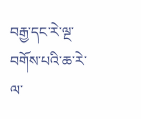བརྒྱ་དང་རེ་ལྔ་བགོས་པའི་ཆ་རེ་ལ་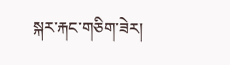སྐར་རྐང་གཅིག་ཟེར།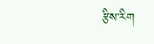རྩིས་རིག